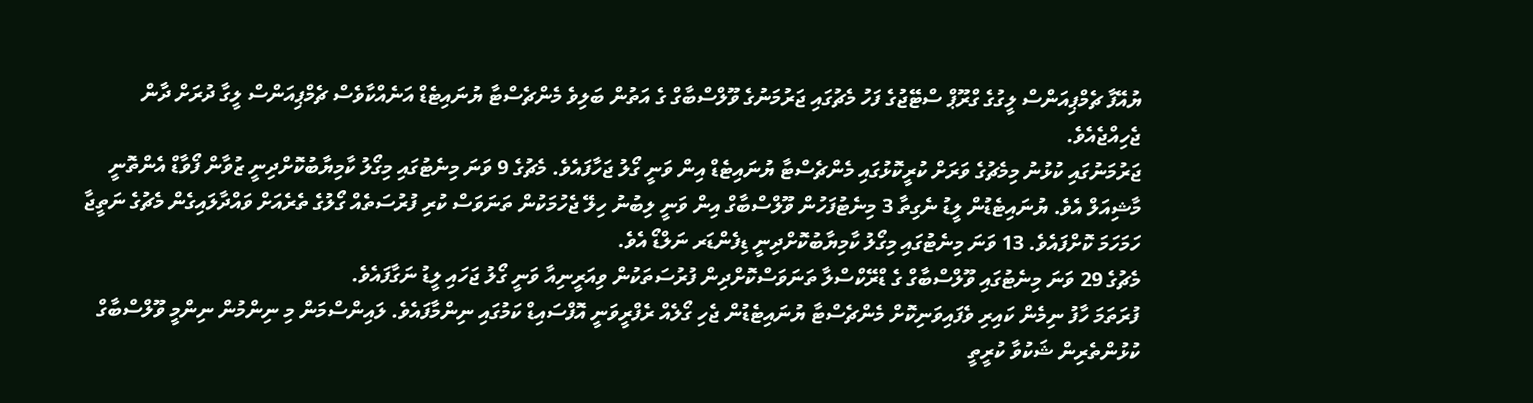ޔުއޭފާ ޗެމްޕިއަންސް ލީގުގެ ގްރޫޕް ސްޓޭޖުގެ ފަހު މެޗުގައި ޖަރުމަނުގެ ވޫލްސްބާގް ގެ އަތުން ބަލިވެ މެންޗެސްޓާ ޔުނައިޓެޑް އަނެއްކާވެސް ޗެމްޕިއަންސް ލީގާ ދުރަށް ދާން ޖެހިއްޖެއެވެ.
ޖަރުމަނުގައި ކުޅުނު މިމެޗުގެ ވަރަށް ކުރީކޮޅުގައި މެންޗެސްޓާ ޔުނައިޓެޑް އިން ވަނީ ގޯލު ޖަހާފައެވެ. މެޗުގެ 9 ވަނަ މިނެޓުގައި މިގޯލު ކާމިޔާބުކޮށްދިނީ ޒުވާން ފޯވާޑް އެންތޮނީ މާޝިއަލް އެވެ. ޔުނައިޓެޑުން ލީޑު ނެގިތާ 3 މިނެޓުފަހުން ވޫލްސްބާގް އިން ވަނީ ލިބުނު ހިލޭ ޖެހުމަކުން ތަނަވަސް ކުރި ފުރުސަތެއް ގޯލުގެ ތެރެއަށް ވައްދާލައިގެން މެޗުގެ ނަތީޖާ ހަމަހަމަ ކޮށްފައެވެ. 13 ވަނަ މިނެޓުގައި މިގޯލު ކާމިޔާބުކޮށްދިނީ ޑިފެންޑަރ ނަލްޑޯ އެވެ.
މެޗުގެ 29 ވަނަ މިނެޓުގައި ވޫލްސްބާގް ގެ ޑްރޭކްސްލާ ތަނަވަސްކޮށްދިން ފުރުސަތަކުން ވިއަރީނިއާ ވަނީ ގޯލު ޖަހައި ލީޑު ނަގާފައެވެ.
ފުރަތަމަ ހާފު ނިމެން ކައިރި ވެފައިވަނިކޮށް މެންޗެސްޓާ ޔުނައިޓެޑުން ޖެހި ގޯލެއް ރެފްރީވަނީ އޮފްސައިޑް ކަމުގައި ނިންމާފައެވެ. ލައިންސްމަން މި ނިންމުން ނިންމީ ވޫލްސްބާގް ކުޅުންތެރިން ޝަކުވާ ކުރީތީ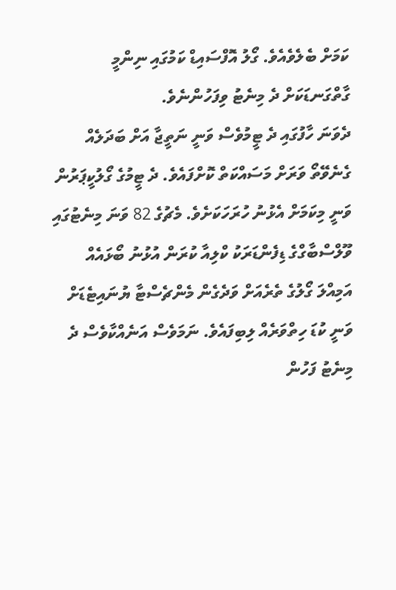ކަމަށް ބެލެވެއެވެ. ގޯލު އޮފްސައިޑް ކަމުގައި ނިންމީ ގާތްގަނޑަކަށް ދެ މިނެޓު ވިފަހުންނެވެ.
ދެވަނަ ހާފުގައި ދެ ޓީމުވެސް ވަނީ ނަތީޖާ އަށް ބަދަލެއް ގެނެވޭތޯ ވަރަށް މަސައްކަތް ކޮށްފައެވެ. ދެ ޓީމުގެ ގޯލުކީޕަރުން ވަނީ މިކަމަށް އެޅުނު ހުރަހަކަށެވެ. މެޗުގެ 82 ވަނަ މިނެޓުގައި ވޫލްސްބާގްގެ ޑިފެންޑަރަކު ކްލިއާ ކުރަން އުޅުނު ބޯޅައެއް އަމިއްލަ ގޯލުގެ ތެރެއަށް ވަދެގެން މެންޗެސްޓާ ޔުނައިޓެޑަށް ވަނީ ކުޑަ ހިތްވަރެއް ލިބިފައެވެ. ނަމަވެސް އަނެއްކާވެސް ދެ މިނެޓު ފަހުން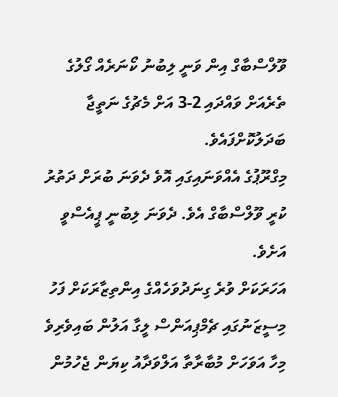ވޫލްސްބާގް އިން ވަނީ ލިބުނު ކޯނަރެއް ގޯލުގެ ތެރެއަށް ވައްދައި 2-3 އަށް މެޗުގެ ނަތީޖާ ބަދަލުކޮށްފައެވެ.
މިގްރޫޕުގެ އެއްވަނައިގައި އޮވެ ދެވަނަ ބުރަށް ދަތުރު ކުރީ ވޫލްސްބާގް އެވެ. ދެވަނަ ލިބުނީ ޕީއެސްވީ އަށެވެ.
އަހަރަކަށް ވުރެ ގިނަދުވަހެއްގެ އިންތިޒާރަކަށް ފަހު މިސީޒަނުގައި ޗެމްޕިއަންސް ލީގާ އަލުން ބައިވެރިވެ މިހާ އަވަހަށް މުބާރާތާ އަލްވަދާއު ކިޔަން ޖެހުމުން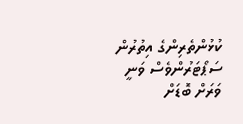ކުޅުންތެރިންގެ އިތުރުން ސަޕޯޓަރުންވެސް ވަނީ ވަރަށް ބޮޑަށް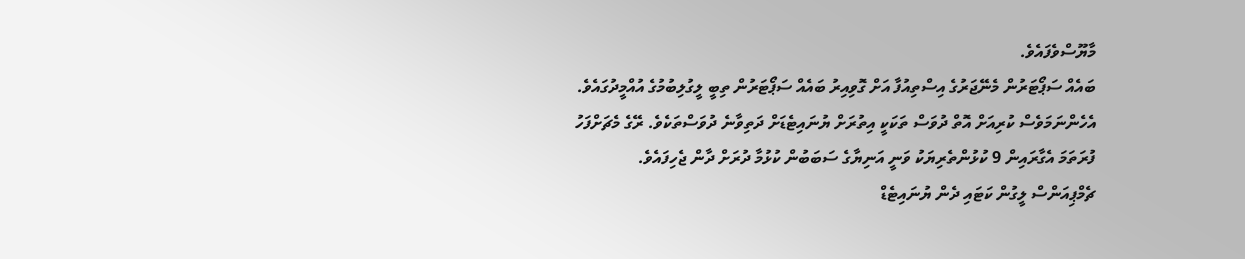މާޔޫސްވެފައެވެ.
ބައެއް ސަޕޯޓަރުން މެނޭޖަރުގެ އިސްތިއުފާ އަށް ގޮވިއިރު ބައެއް ސަޕޯޓަރުން ތިބީ ލީގުލިބުމުގެ އުއްމީދުގައެވެ.
އެހެންނަމަވެސް ކުރިއަށް އޮތް ދުވަސް ތަކަކީ އިތުރަށް ޔުނައިޓެޑަށް ދަތިވާނެ ދުވަސްތަކެވެ. ރޭގެ މެޗަށްފަހު ފުރަތަމަ އެގާރައިން 9 ކުޅުންތެރިޔަކު ވަނީ އަނިޔާގެ ސަބަބުން ކުޅުމާ ދުރަށް ދާން ޖެހިފައެވެ.
ޗެމްޕިއަންސް ލީގުން ކަޓައި ދެން ޔުނައިޓެޑް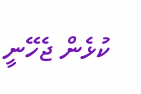ކުޅެން ޖެހޭނީ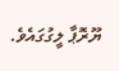ޔޫރޮޕާ ލީގުގައެވެ.